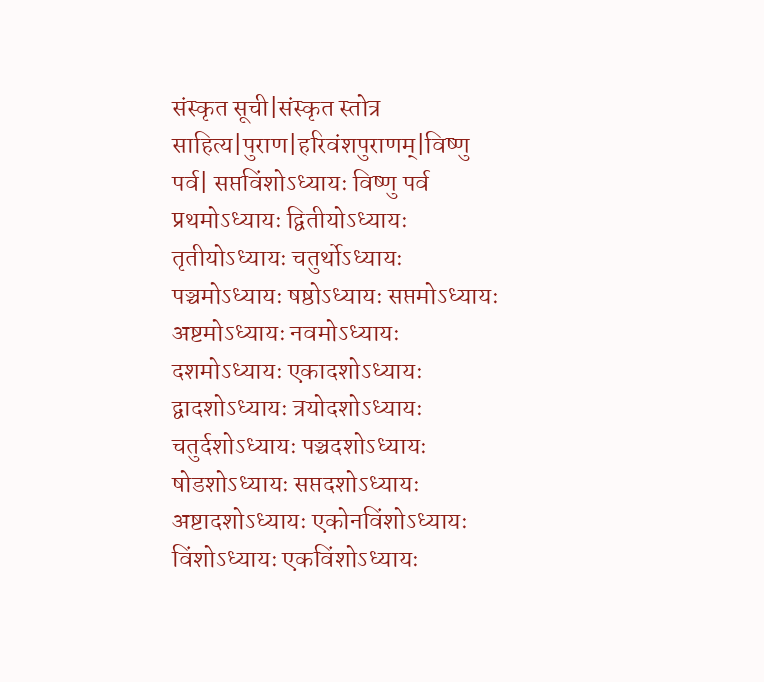संस्कृत सूची|संस्कृत स्तोत्र साहित्य|पुराण|हरिवंशपुराणम्|विष्णु पर्व| सप्तविंशोऽध्यायः विष्णु पर्व प्रथमोऽध्यायः द्वितीयोऽध्यायः तृतीयोऽध्यायः चतुर्थोऽध्यायः पञ्चमोऽध्यायः षष्ठोऽध्यायः सप्तमोऽध्यायः अष्टमोऽध्यायः नवमोऽध्यायः दशमोऽध्यायः एकादशोऽध्यायः द्वादशोऽध्यायः त्रयोदशोऽध्यायः चतुर्दशोऽध्यायः पञ्चदशोऽध्यायः षोडशोऽध्यायः सप्तदशोऽध्यायः अष्टादशोऽध्यायः एकोनविंशोऽध्यायः विंशोऽध्यायः एकविंशोऽध्यायः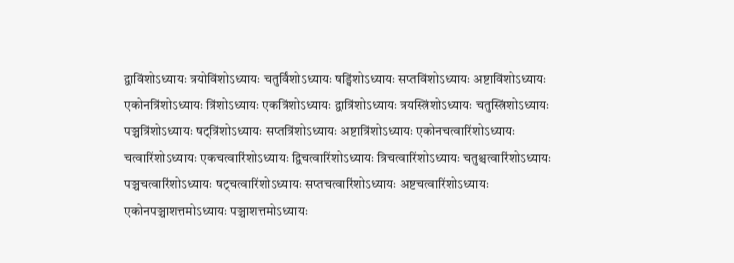द्वाविंशोऽध्यायः त्रयोविंशोऽध्यायः चतुर्विंशोऽध्यायः षड्विंशोऽध्यायः सप्तविंशोऽध्यायः अष्टाविंशोऽध्यायः एकोनत्रिंशोऽध्यायः त्रिंशोऽध्यायः एकत्रिंशोऽध्यायः द्वात्रिंशोऽध्यायः त्रयस्त्रिंशोऽध्यायः चतुस्त्रिंशोऽध्यायः पञ्चत्रिंशोऽध्यायः षट्त्रिंशोऽध्यायः सप्तत्रिंशोऽध्यायः अष्टात्रिंशोऽध्यायः एकोनचत्वारिंशोऽध्यायः चत्वारिंशोऽध्यायः एकचत्वारिंशोऽध्यायः द्विचत्वारिंशोऽध्यायः त्रिचत्वारिंशोऽध्यायः चतुश्चत्वारिंशोऽध्यायः पञ्चचत्वारिंशोऽध्यायः षट्चत्वारिंशोऽध्यायः सप्तचत्वारिंशोऽध्यायः अष्टचत्वारिंशोऽध्यायः एकोनपञ्चाशत्तमोऽध्यायः पञ्चाशत्तमोऽध्यायः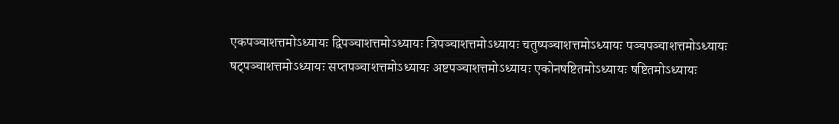एकपञ्चाशत्तमोऽध्यायः द्विपञ्चाशत्तमोऽध्यायः त्रिपञ्चाशत्तमोऽध्यायः चतुष्पञ्चाशत्तमोऽध्यायः पञ्चपञ्चाशत्तमोऽध्यायः षट्पञ्चाशत्तमोऽध्यायः सप्तपञ्चाशत्तमोऽध्यायः अष्टपञ्चाशत्तमोऽध्यायः एकोनषष्टितमोऽध्यायः षष्टितमोऽध्यायः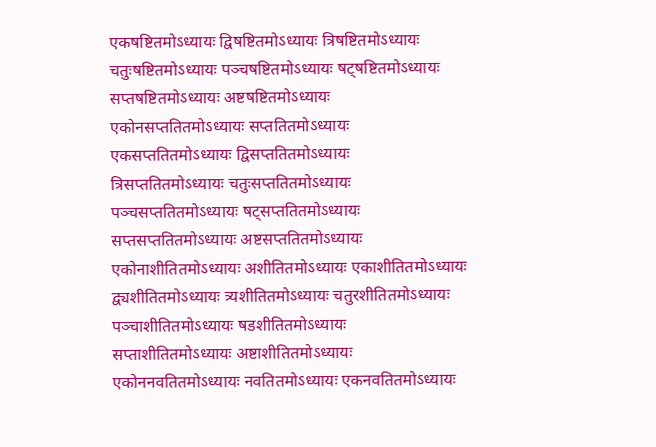एकषष्टितमोऽध्यायः द्विषष्टितमोऽध्यायः त्रिषष्टितमोऽध्यायः चतुःषष्टितमोऽध्यायः पञ्चषष्टितमोऽध्यायः षट्षष्टितमोऽध्यायः सप्तषष्टितमोऽध्यायः अष्टषष्टितमोऽध्यायः एकोनसप्ततितमोऽध्यायः सप्ततितमोऽध्यायः एकसप्ततितमोऽध्यायः द्विसप्ततितमोऽध्यायः त्रिसप्ततितमोऽध्यायः चतुःसप्ततितमोऽध्यायः पञ्चसप्ततितमोऽध्यायः षट्सप्ततितमोऽध्यायः सप्तसप्ततितमोऽध्यायः अष्टसप्ततितमोऽध्यायः एकोनाशीतितमोऽध्यायः अशीतितमोऽध्यायः एकाशीतितमोऽध्यायः द्व्यशीतितमोऽध्यायः त्र्यशीतितमोऽध्यायः चतुरशीतितमोऽध्यायः पञ्चाशीतितमोऽध्यायः षडशीतितमोऽध्यायः सप्ताशीतितमोऽध्यायः अष्टाशीतितमोऽध्यायः एकोननवतितमोऽध्यायः नवतितमोऽध्यायः एकनवतितमोऽध्यायः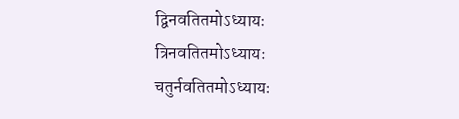द्विनवतितमोऽध्यायः त्रिनवतितमोऽध्यायः चतुर्नवतितमोऽध्यायः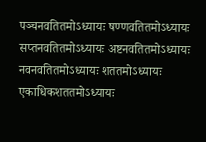पञ्चनवतितमोऽध्यायः षण्णवतितमोऽध्यायः सप्तनवतितमोऽध्यायः अष्टनवतितमोऽध्यायः नवनवतितमोऽध्यायः शततमोऽध्यायः एकाधिकशततमोऽध्यायः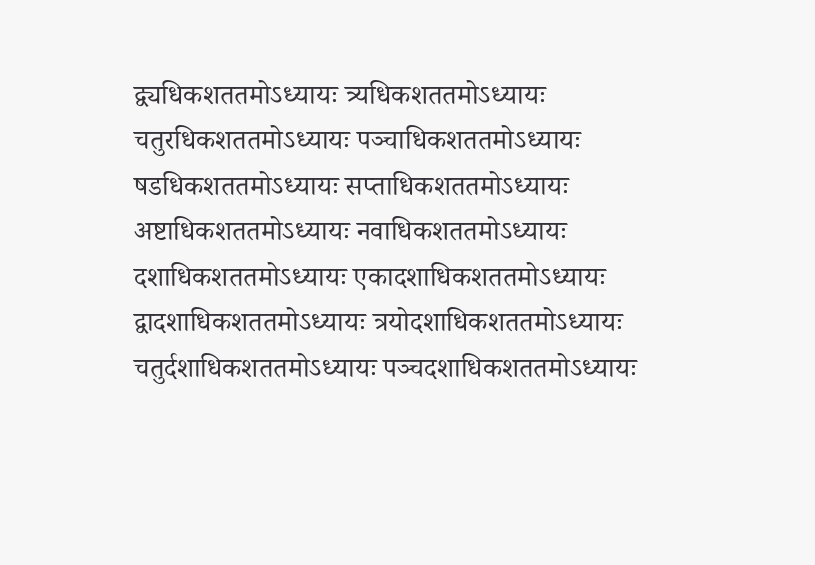द्व्यधिकशततमोऽध्यायः त्र्यधिकशततमोऽध्यायः चतुरधिकशततमोऽध्यायः पञ्चाधिकशततमोऽध्यायः षडधिकशततमोऽध्यायः सप्ताधिकशततमोऽध्यायः अष्टाधिकशततमोऽध्यायः नवाधिकशततमोऽध्यायः दशाधिकशततमोऽध्यायः एकादशाधिकशततमोऽध्यायः द्वादशाधिकशततमोऽध्यायः त्रयोदशाधिकशततमोऽध्यायः चतुर्दशाधिकशततमोऽध्यायः पञ्चदशाधिकशततमोऽध्यायः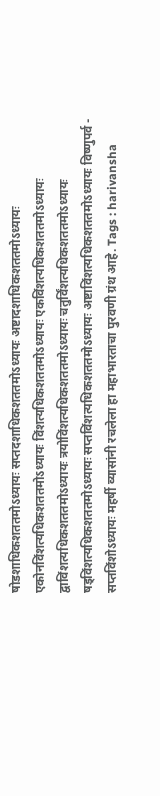षोडशाधिकशततमोऽध्यायः सप्तदशाधिकशततमोऽध्यायः अष्टादशाधिकशततमोऽध्यायः एकोनविंशत्यधिकशततमोऽध्यायः विंशत्यधिकशततमोऽध्यायः एकविंशत्यधिकशततमोऽध्यायः द्वाविंशत्यधिकशततमोऽध्यायः त्रयोविंशत्यधिकशततमोऽध्यायः चतुर्विंशत्यधिकशततमोऽध्यायः षड्विंशत्यधिकशततमोऽध्यायः सप्तविंशत्यधिकशततमोऽध्यायः अष्टाविंशत्यधिकशततमोऽध्यायः विष्णुपर्व - सप्तविंशोऽध्यायः महर्षी व्यासांनी रचलेला हा महाभारताचा पुरवणी ग्रंथ आहे. Tags : harivansha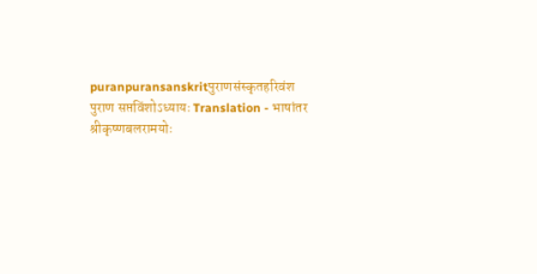puranpuransanskritपुराणसंस्कृतहरिवंश पुराण सप्तविंशोऽध्यायः Translation - भाषांतर श्रीकृष्णबलरामयोः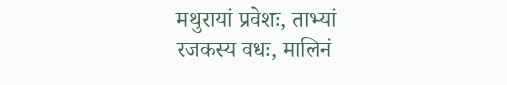मथुरायां प्रवेशः, ताभ्यां रजकस्य वधः, मालिनं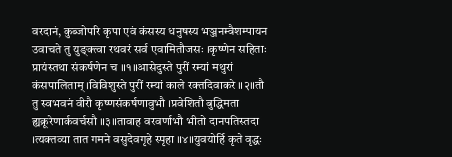वरदानं, कुब्जोपरि कृपा एवं कंसस्य धनुषस्य भञ्जनम्वैशम्पायन उवाचते तु युङ्क्त्वा रथवरं सर्व एवामितौजसः ।कृष्णेन सहिताः प्रायंस्तथा संकर्षणेन च ॥१॥आसेदुस्ते पुरीं रम्यां मथुरां कंसपालिताम् ।विविशुस्ते पुरीं रम्यां काले रक्तदिवाकरे ॥२॥तौ तु स्वभवनं वीरौ कृष्णसंकर्षणावुभौ ।प्रवेशितौ बुद्धिमता ह्यक्रूरेणार्कवर्चसौ ॥३॥तावाह वरवर्णाभौ भीतो दानपतिस्तदा ।त्यक्तव्या तात गमने वसुदेवगृहे स्पृहा ॥४॥युवयोर्हि कृते वृद्धः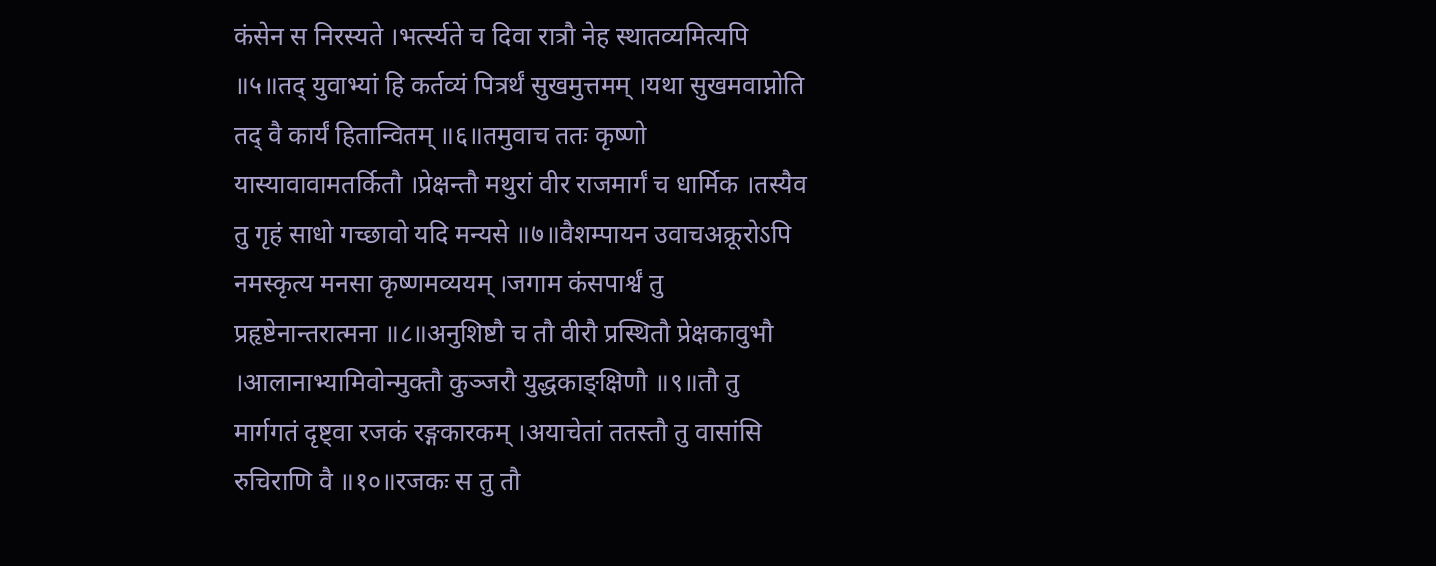कंसेन स निरस्यते ।भर्त्स्यते च दिवा रात्रौ नेह स्थातव्यमित्यपि ॥५॥तद् युवाभ्यां हि कर्तव्यं पित्रर्थं सुखमुत्तमम् ।यथा सुखमवाप्नोति तद् वै कार्यं हितान्वितम् ॥६॥तमुवाच ततः कृष्णो यास्यावावामतर्कितौ ।प्रेक्षन्तौ मथुरां वीर राजमार्गं च धार्मिक ।तस्यैव तु गृहं साधो गच्छावो यदि मन्यसे ॥७॥वैशम्पायन उवाचअक्रूरोऽपि नमस्कृत्य मनसा कृष्णमव्ययम् ।जगाम कंसपार्श्वं तु प्रहृष्टेनान्तरात्मना ॥८॥अनुशिष्टौ च तौ वीरौ प्रस्थितौ प्रेक्षकावुभौ ।आलानाभ्यामिवोन्मुक्तौ कुञ्जरौ युद्धकाङ्क्षिणौ ॥९॥तौ तु मार्गगतं दृष्ट्वा रजकं रङ्गकारकम् ।अयाचेतां ततस्तौ तु वासांसि रुचिराणि वै ॥१०॥रजकः स तु तौ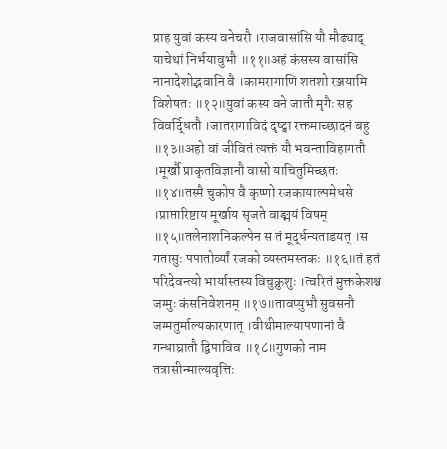प्राह युवां कस्य वनेचरौ ।राजवासांसि यौ मौढ्याद् याचेथां निर्भयावुभौ ॥११॥अहं कंसस्य वासांसि नानादेशोद्भवानि वै ।कामरागाणि शतशो रञ्जयामि विशेषतः ॥१२॥युवां कस्य वने जातौ मृगैः सह विवर्द्धितौ ।जातरागाविदं दृष्ट्वा रक्तमाच्छादनं बहु ॥१३॥अहो वां जीवितं त्यक्तं यौ भवन्ताविहागतौ ।मूर्खौ प्राकृतविज्ञानौ वासो याचितुमिच्छतः ॥१४॥तस्मै चुकोप वै कृष्णो रजकायाल्पमेधसे ।प्राप्तारिष्टाय मूर्खाय सृजते वाङ्मयं विषम् ॥१५॥तलेनाशनिकल्पेन स तं मूर्द्धन्यताडयत् ।स गतासुः पपातोर्व्यां रजको व्यस्तमस्तकः ॥१६॥तं हतं परिदेवन्त्यो भार्यास्तस्य विचुक्रुशुः ।त्वरितं मुक्तकेशश्च जग्मुः कंसनिवेशनम् ॥१७॥तावप्युभौ सुवसनौ जग्मतुर्माल्यकारणात् ।वीथीमाल्यापणानां वै गन्धाघ्रातौ द्विपाविव ॥१८॥गुणको नाम तत्रासीन्माल्यवृत्तिः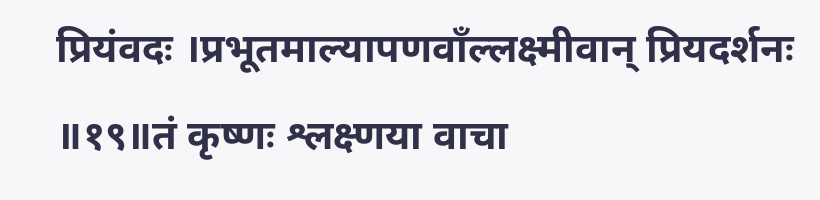प्रियंवदः ।प्रभूतमाल्यापणवाँल्लक्ष्मीवान् प्रियदर्शनः ॥१९॥तं कृष्णः श्लक्ष्णया वाचा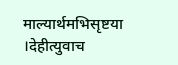माल्यार्थमभिसृष्टया ।देहीत्युवाच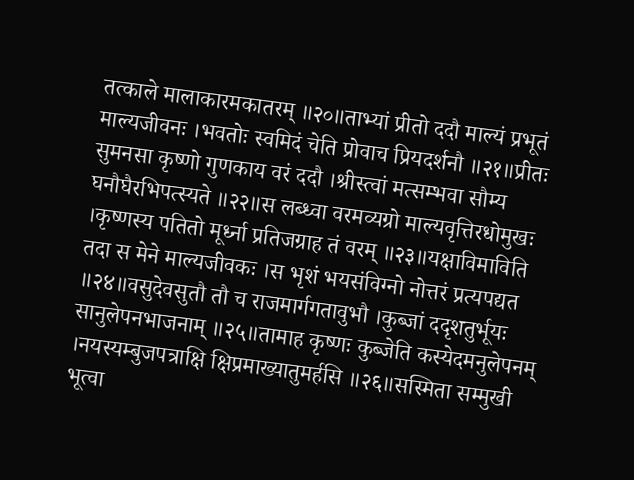तत्काले मालाकारमकातरम् ॥२०॥ताभ्यां प्रीतो ददौ माल्यं प्रभूतं माल्यजीवनः ।भवतोः स्वमिदं चेति प्रोवाच प्रियदर्शनौ ॥२१॥प्रीतः सुमनसा कृष्णो गुणकाय वरं ददौ ।श्रीस्त्वां मत्सम्भवा सौम्य घनौघैरभिपत्स्यते ॥२२॥स लब्ध्वा वरमव्यग्रो माल्यवृत्तिरधोमुखः ।कृष्णस्य पतितो मूर्ध्ना प्रतिजग्राह तं वरम् ॥२३॥यक्षाविमाविति तदा स मेने माल्यजीवकः ।स भृशं भयसंविग्नो नोत्तरं प्रत्यपद्यत ॥२४॥वसुदेवसुतौ तौ च राजमार्गगतावुभौ ।कुब्जां ददृशतुर्भूयः सानुलेपनभाजनाम् ॥२५॥तामाह कृष्णः कुब्जेति कस्येदमनुलेपनम् ।नयस्यम्बुजपत्राक्षि क्षिप्रमाख्यातुमर्हसि ॥२६॥सस्मिता सम्मुखी भूत्वा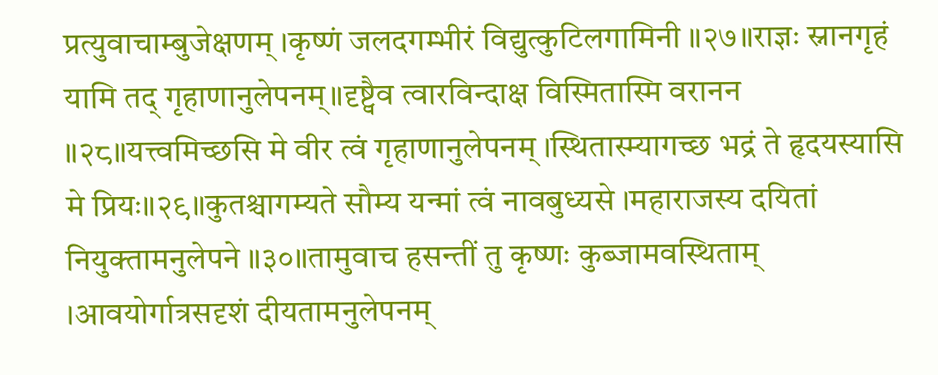प्रत्युवाचाम्बुजेक्षणम् ।कृष्णं जलदगम्भीरं विद्युत्कुटिलगामिनी ॥२७॥राज्ञः स्नानगृहं यामि तद् गृहाणानुलेपनम्॥दृष्ट्वैव त्वारविन्दाक्ष विस्मितास्मि वरानन ॥२८॥यत्त्वमिच्छसि मे वीर त्वं गृहाणानुलेपनम् ।स्थितास्म्यागच्छ भद्रं ते हृदयस्यासि मे प्रियः॥२९॥कुतश्चागम्यते सौम्य यन्मां त्वं नावबुध्यसे ।महाराजस्य दयितां नियुक्तामनुलेपने ॥३०॥तामुवाच हसन्तीं तु कृष्णः कुब्जामवस्थिताम् ।आवयोर्गात्रसदृशं दीयतामनुलेपनम्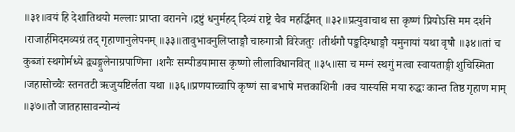॥३१॥वयं हि देशातिथयो मल्लाः प्राप्ता वरानने ।द्रष्टुं धनुर्महद् दिव्यं राष्ट्रे चैव महर्द्धिमत् ॥३२॥प्रत्युवाचाथ सा कृष्णं प्रियोऽसि मम दर्शने ।राजार्हमिदमव्यग्रं तद् गृहाणानुलेपनम् ॥३३॥तावुभावनुलिप्ताङ्गौ चारुगात्रौ विरेजतुः ।तीर्थगौ पङ्कदिग्धाङ्गौ यमुनायां यथा वृषौ ॥३४॥तां च कुब्जां स्थगोर्मध्ये द्व्यङ्गुलेनाग्रपाणिना ।शनैः सम्पीडयामास कृष्णो लीलाविधानवित् ॥३५॥सा च मग्नं स्थगुं मत्वा स्वायताङ्गी शुचिस्मिता ।जहासोच्चैः स्तनतटी ऋजुयष्टिर्लता यथा ॥३६॥प्रणयाच्चापि कृष्णं सा बभाषे मत्तकाशिनी ।क्व यास्यसि मया रुद्धः कान्त तिष्ठ गृहाण माम् ॥३७॥तौ जातहासावन्योन्यं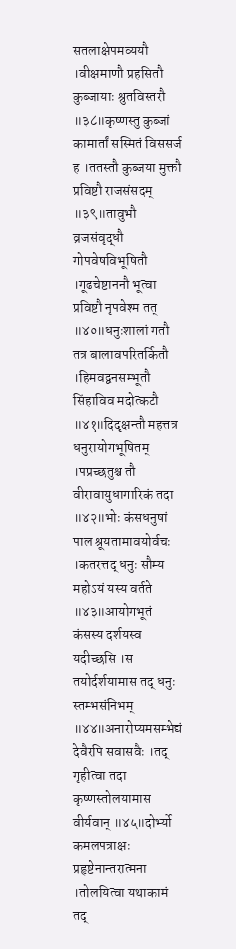सतलाक्षेपमव्ययौ ।वीक्षमाणौ प्रहसितौ कुब्जायाः श्रुतविस्तरौ ॥३८॥कृष्णस्तु कुब्जां कामार्तां सस्मितं विससर्ज ह ।ततस्तौ कुब्जया मुक्तौ प्रविष्टौ राजसंसदम् ॥३९॥तावुभौ व्रजसंवृद्धौ गोपवेषविभूषितौ ।गूढचेष्टाननौ भूत्वा प्रविष्टौ नृपवेश्म तत् ॥४०॥धनुःशालां गतौ तत्र बालावपरितर्कितौ ।हिमवद्वनसम्भूतौ सिंहाविव मदोत्कटौ ॥४१॥दिदृक्षन्तौ महत्तत्र धनुरायोगभूषितम् ।पप्रच्छतुश्च तौ वीरावायुधागारिकं तदा ॥४२॥भोः कंसधनुषां पाल श्रूयतामावयोर्वचः ।कतरत्तद् धनुः सौम्य महोऽयं यस्य वर्तते ॥४३॥आयोगभूतं कंसस्य दर्शयस्व यदीच्छसि ।स तयोर्दर्शयामास तद् धनुः स्तम्भसंनिभम् ॥४४॥अनारोप्यमसम्भेद्यं देवैरपि सवासवैः ।तद् गृहीत्वा तदा कृष्णस्तोलयामास वीर्यवान् ॥४५॥दोर्भ्यो कमलपत्राक्षः प्रहृष्टेनान्तरात्मना ।तोलयित्वा यथाकामं तद्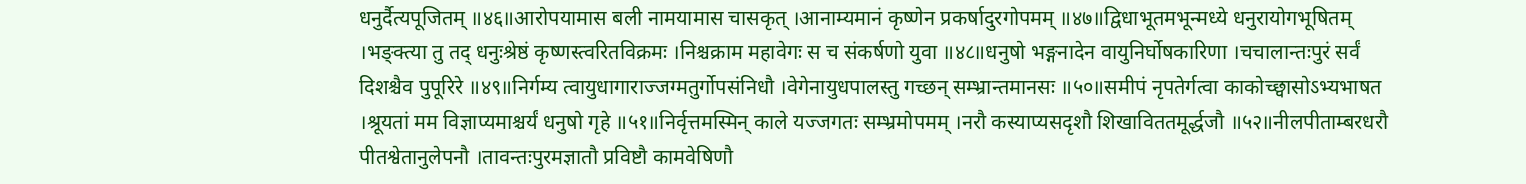धनुर्दैत्यपूजितम् ॥४६॥आरोपयामास बली नामयामास चासकृत् ।आनाम्यमानं कृष्णेन प्रकर्षादुरगोपमम् ॥४७॥द्विधाभूतमभून्मध्ये धनुरायोगभूषितम् ।भङ्क्त्या तु तद् धनुःश्रेष्ठं कृष्णस्त्वरितविक्रमः ।निश्चक्राम महावेगः स च संकर्षणो युवा ॥४८॥धनुषो भङ्गनादेन वायुनिर्घोषकारिणा ।चचालान्तःपुरं सर्वं दिशश्चैव पुपूरिरे ॥४९॥निर्गम्य त्वायुधागाराज्जग्मतुर्गोपसंनिधौ ।वेगेनायुधपालस्तु गच्छन् सम्भ्रान्तमानसः ॥५०॥समीपं नृपतेर्गत्वा काकोच्छ्वासोऽभ्यभाषत ।श्रूयतां मम विज्ञाप्यमाश्चर्यं धनुषो गृहे ॥५१॥निर्वृत्तमस्मिन् काले यज्जगतः सम्भ्रमोपमम् ।नरौ कस्याप्यसदृशौ शिखाविततमूर्द्धजौ ॥५२॥नीलपीताम्बरधरौ पीतश्वेतानुलेपनौ ।तावन्तःपुरमज्ञातौ प्रविष्टौ कामवेषिणौ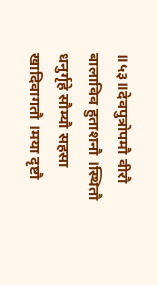॥५३॥देवपुत्रोपमौ वीरौ बालाविव हुताशनौ ।स्थितौ धनुर्गृहे सौम्यौ सहसा खादिवागतौ ।मया दृष्टौ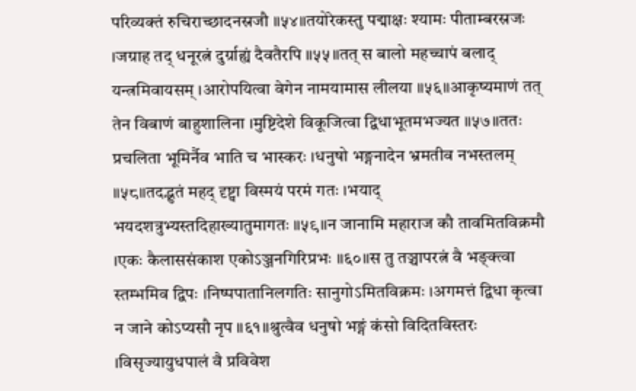परिव्यक्तं रुचिराच्छादनस्रजौ ॥५४॥तयोरेकस्तु पद्माक्षः श्यामः पीताम्बरस्रजः ।जग्राह तद् धनूरत्नं दुर्ग्राह्यं दैवतैरपि ॥५५॥तत् स बालो महच्चापं बलाद् यन्त्रमिवायसम् ।आरोपयित्वा वेगेन नामयामास लीलया ॥५६॥आकृष्यमाणं तत् तेन विबाणं बाहुशालिना ।मुष्टिदेशे विकूजित्वा द्विधाभूतमभज्यत ॥५७॥ततः प्रचलिता भूमिर्नैव भाति च भास्करः ।धनुषो भङ्गनादेन भ्रमतीव नभस्तलम् ॥५८॥तदद्भुतं महद् दृष्ट्वा विस्मयं परमं गतः ।भयाद् भयदशत्रुभ्यस्तदिहाख्यातुमागतः ॥५९॥न जानामि महाराज कौ तावमितविक्रमौ ।एकः कैलाससंकाश एकोऽञ्जनगिरिप्रभः ॥६०॥स तु तञ्चापरत्नं वै भङ्क्त्वा स्तम्भमिव द्विपः ।निष्पपातानिलगतिः सानुगोऽमितविक्रमः ।अगमत्तं द्विधा कृत्वा न जाने कोऽप्यसौ नृप ॥६१॥श्रुत्वैव धनुषो भङ्गं कंसो विदितविस्तरः ।विसृज्यायुधपालं वै प्रविवेश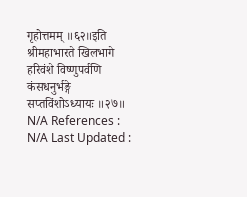गृहोत्तमम् ॥६२॥इति श्रीमहाभारते खिलभागे हरिवंशे विष्णुपर्वणि कंसधनुर्भङ्गे सप्तविंशोऽध्यायः ॥२७॥ N/A References : N/A Last Updated :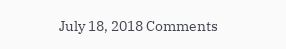July 18, 2018 Comments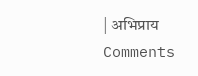| अभिप्राय Comments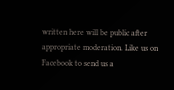written here will be public after appropriate moderation. Like us on Facebook to send us a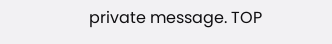private message. TOP